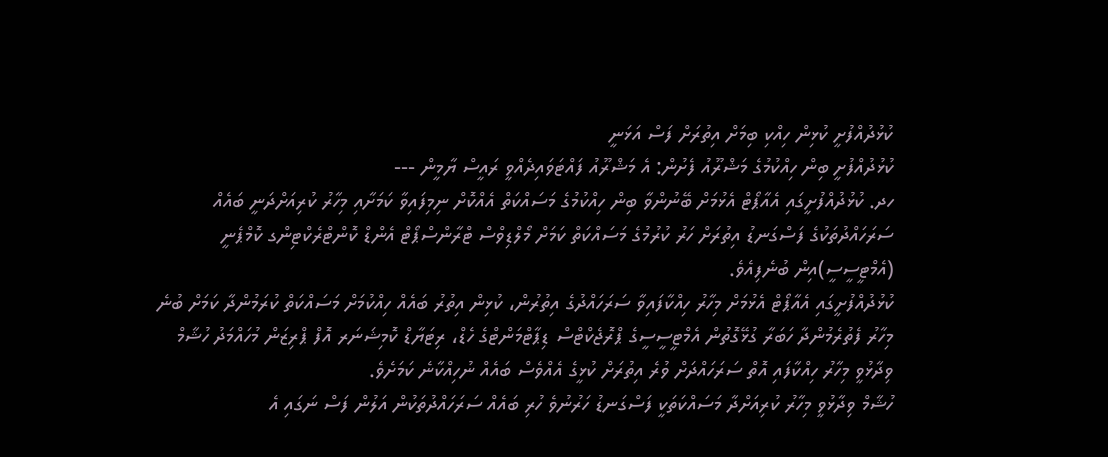ކުޅުދުއްފުށީ ކުޅިން ހިއްކި ބިމަށް އިތުރަށް ފަސް އަޅަނީ
ކުޅުދުއްފުށީ ބިން ހިއްކުމުގެ މަޝްރޫއު ފެށުން: އެ މަޝްރޫއު ފައްޓަވައިދެއްވީ ރައީސް ޔާމީން ---
ހދ. ކުޅުދުއްފުށީގައި އެއާޕޯޓް އެޅުމަށް ބޭނުންވާ ބިން ހިއްކުމުގެ މަސައްކަތް އެއްކޮށް ނިމިފައިވާ ކަމަށާއި މިހާރު ކުރިއަށްދަނީ ބައެއް ސަރަހައްދުތަކުގެ ފަސްގަނޑު އިތުރަށް ހަރު ކުރުމުގެ މަސައްކަތް ކަމަށް މޯލްޑިވްސް ޓްރާންސްޕޯޓް އެންޑް ކޮންޓްރެކްޓިންގ ކޮމްޕެނީ (އެމްޓީސީސީ)އިން ބުނެފިއެވެ.
ކުޅުދުއްފުށީގައި އެއާޕޯޓް އެޅުމަށް މިހާރު ހިއްކާފައިވާ ސަރަހައްދުގެ އިތުރުން، ކުޅިން އިތުރު ބައެއް ހިއްކުމަށް މަސައްކަތް ކުރަމުންދާ ކަމަށް ބުނެ މިހާރު ފެތުރެމުންދާ ހަބަރާ ގުޅޭގޮތުން އެމްޓީސީސީގެ ޕްރޮޖެކްޓްސް ޑިޕާޓްމަންޓްގެ ހެޑް، ރިޓަޔާޑް ކޮމިޝަނަރ އޮފް ޕްރިޒަން މުހައްމަދު ހުޝާމް ވިދާޅުވީ މިހާރު ހިއްކާފައި އޮތް ސަރަހައްދަށް ވުރެ އިތުރަށް ކުޅީގެ އެއްވެސް ބައެއް ނުހިއްކާނެ ކަމަށެވެ.
ހުޝާމް ވިދާޅުވީ މިހާރު ކުރިއަށްދާ މަސައްކަތަކީ ފަސްގަނޑު ހަރުނުވެ ހުރި ބައެއް ސަރަހައްދުތަކުން އަލުން ފަސް ނަގައި އެ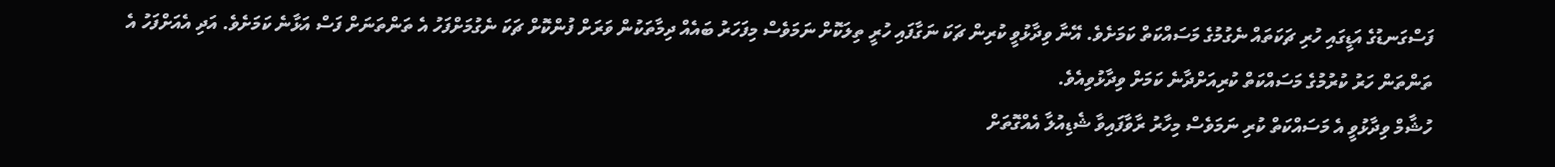ފަސްގަނޑުގެ އަޑީގައި ހުރި ޗަކަތައް ނެގުމުގެ މަސައްކަތް ކަމަށެވެ. އޭނާ ވިދާޅުވީ ކުރިން ޗަކަ ނަގާފައި ހުރީ ތިލަކޮށް ނަމަވެސް މިފަހަރު ބައެއް ދިމާތަކުން ވަރަށް ފުންކޮށް ޗަކަ ނެގުމަށްފަހު އެ ތަންތަނަށް ފަސް އަޅާނެ ކަމަށެވެ. އަދި އެއަށްފަހު އެ ތަންތަން ހަރު ކުރުމުގެ މަސައްކަތް ކުރިއަށްދާނެ ކަމަށް ވިދާޅުވިއެވެ.
ހުޝާމް ވިދާޅުވީ އެ މަސައްކަތް ކުރި ނަމަވެސް މިހާރު ރާވާފައިވާ ޝެޑިއުލާ އެއްގޮތަށް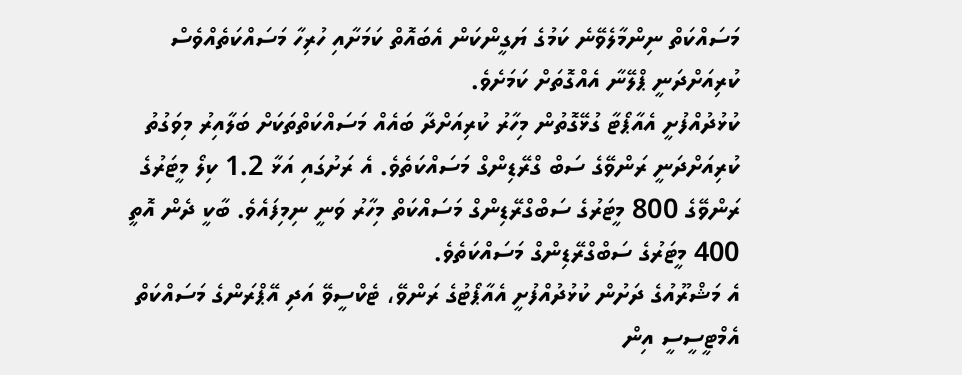މަސައްކަތް ނިންމާލެވޭނެ ކަމުގެ ޔަގީންކަން އެބައޮތް ކަމަށާއި ހުރިހާ މަސައްކަތެއްވެސް ކުރިއަށްދަނީ ޕްލޭނާ އެއްގޮތަށް ކަމަށެވެ.
ކުޅުދުއްފުށީ އެއާޕޯޓާ ގުޅޭގޮތުން މިހާރު ކުރިއަށްދާ ބައެއް މަސައްކަތްތަކަށް ބަލާއިރު މިވަގުތު ކުރިއަށްދަނީ ރަންވޭގެ ސަބް ގްރޭޑިންގް މަސައްކަތެވެ. އެ ރަށުގައި އަޅާ 1.2 ކިލޯ މީޓަރުގެ ރަންވޭގެ 800 މީޓަރުގެ ސަބްގްރޭޑިންގް މަސައްކަތް މިހާރު ވަނީ ނިމިފައެވެ. ބާކީ ދެން އޮތީ 400 މީޓަރުގެ ސަބްގްރޭޑިންގް މަސައްކަތެވެ.
އެ މަޝްރޫއުގެ ދަށުން ކުޅުދުއްފުށީ އެއާޕޯޓުގެ ރަންވޭ، ޓެކްސީވޭ އަދި އޭޕްރަންގެ މަސައްކަތް އެމްޓީސީސީ އިން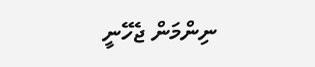ނިންމަން ޖެހޭނީ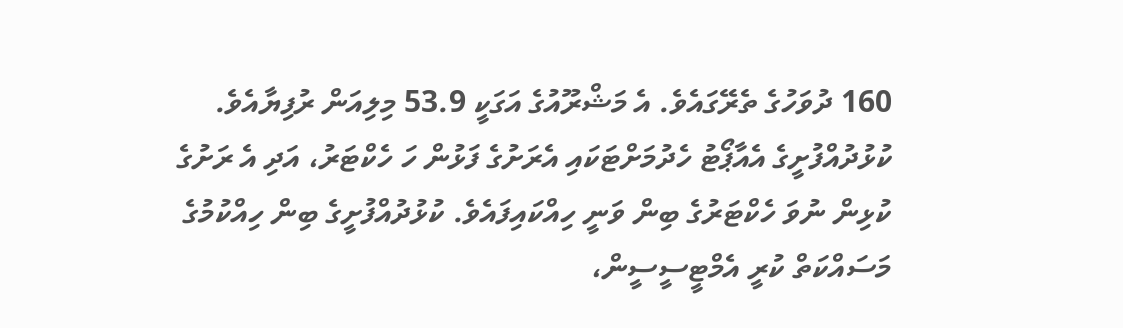160 ދުވަހުގެ ތެރޭގައެވެ. އެ މަޝްރޫއުގެ އަގަކީ 53.9 މިލިއަން ރުފިޔާއެވެ.
ކުޅުދުއްފުށީގެ އެއާޕޯޓު ހެދުމަށްޓަކައި އެރަށުގެ ފަޅުން ހަ ހެކްޓަރު، އަދި އެ ރަށުގެ ކުޅިން ނުވަ ހެކްޓަރުގެ ބިން ވަނީ ހިއްކައިފައެވެ. ކުޅުދުއްފުށީގެ ބިން ހިއްކުމުގެ މަސައްކަތް ކުރީ އެމްޓީސީސީން،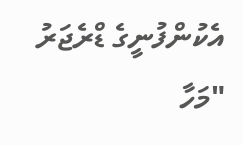އެކުންފުނީގެ ޑްރެޖަރު "މަހާ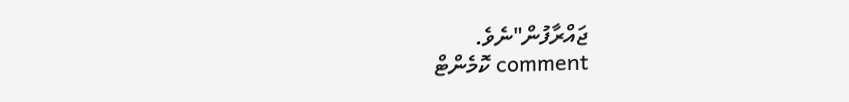ޖައްރާފުން"ނެވެ.
comment ކޮމެންޓް